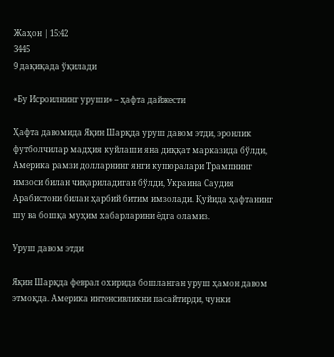Жаҳон | 15:42
3445
9 дақиқада ўқилади

«Бу Исроилнинг уруши» – ҳафта дайжести

Ҳафта давомида Яқин Шарқда уруш давом этди, эронлик футболчилар мадҳия куйлаши яна диққат марказида бўлди, Америка рамзи долларнинг янги купюралари Трампнинг имзоси билан чиқариладиган бўлди, Украина Саудия Арабистони билан ҳарбий битим имзолади. Қуйида ҳафтанинг шу ва бошқа муҳим хабарларини ёдга оламиз.

Уруш давом этди

Яқин Шарқда феврал охирида бошланган уруш ҳамон давом этмоқда. Америка интенсивликни пасайтирди, чунки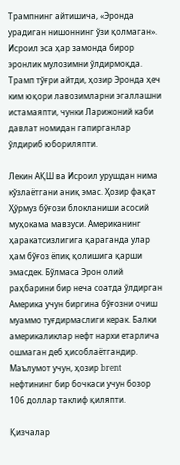Трампнинг айтишича, «Эронда урадиган нишоннинг ўзи қолмаган». Исроил эса ҳар замонда бирор эронлик мулозимни ўлдирмоқда. Трамп тўғри айтди, ҳозир Эронда ҳеч ким юқори лавозимларни эгаллашни истамаяпти, чунки Ларижоний каби давлат номидан гапирганлар ўлдириб юбориляпти.

Лекин АҚШ ва Исроил урушдан нима кўзлаётгани аниқ эмас. Ҳозир фақат Ҳўрмуз бўғози блокланиши асосий муҳокама мавзуси. Американинг ҳаракатсизлигига қараганда улар ҳам бўғоз ёпиқ қолишига қарши эмасдек. Бўлмаса Эрон олий раҳбарини бир неча соатда ўлдирган Америка учун биргина бўғозни очиш муаммо туғдирмаслиги керак. Балки америкаликлар нефт нархи етарлича ошмаган деб ҳисоблаётгандир. Маълумот учун, ҳозир brent нефтининг бир бочкаси учун бозор 106 доллар таклиф қиляпти.

Қизчалар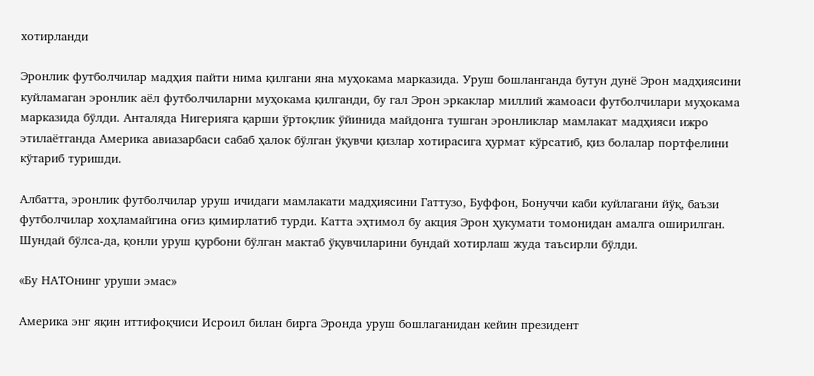хотирланди

Эронлик футболчилар мадҳия пайти нима қилгани яна муҳокама марказида. Уруш бошланганда бутун дунё Эрон мадҳиясини куйламаган эронлик аёл футболчиларни муҳокама қилганди, бу гал Эрон эркаклар миллий жамоаси футболчилари муҳокама марказида бўлди. Анталяда Нигерияга қарши ўртоқлик ўйинида майдонга тушган эронликлар мамлакат мадҳияси ижро этилаётганда Америка авиазарбаси сабаб ҳалок бўлган ўқувчи қизлар хотирасига ҳурмат кўрсатиб, қиз болалар портфелини кўтариб туришди.

Албатта, эронлик футболчилар уруш ичидаги мамлакати мадҳиясини Гаттузо, Буффон, Бонуччи каби куйлагани йўқ, баъзи футболчилар хоҳламайгина оғиз қимирлатиб турди. Катта эҳтимол бу акция Эрон ҳукумати томонидан амалга оширилган. Шундай бўлса-да, қонли уруш қурбони бўлган мактаб ўқувчиларини бундай хотирлаш жуда таъсирли бўлди.

«Бу НАТОнинг уруши эмас»

Америка энг яқин иттифоқчиси Исроил билан бирга Эронда уруш бошлаганидан кейин президент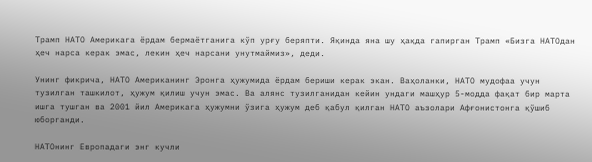Трамп НАТО Америкага ёрдам бермаётганига кўп урғу беряпти. Яқинда яна шу ҳақда гапирган Трамп «Бизга НАТОдан ҳеч нарса керак эмас, лекин ҳеч нарсани унутмаймиз», деди.

Унинг фикрича, НАТО Американинг Эронга ҳужумида ёрдам бериши керак экан. Ваҳоланки, НАТО мудофаа учун тузилган ташкилот, ҳужум қилиш учун эмас. Ва алянс тузилганидан кейин ундаги машҳур 5-модда фақат бир марта ишга тушган ва 2001 йил Америкага ҳужумни ўзига ҳужум деб қабул қилган НАТО аъзолари Афғонистонга қўшиб юборганди.

НАТОнинг Европадаги энг кучли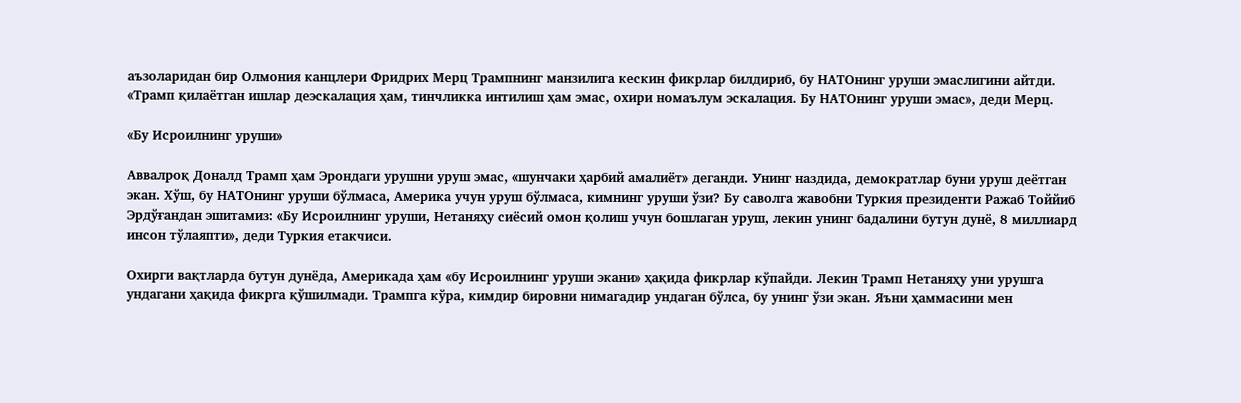аъзоларидан бир Олмония канцлери Фридрих Мерц Трампнинг манзилига кескин фикрлар билдириб, бу НАТОнинг уруши эмаслигини айтди. «Трамп қилаётган ишлар деэскалация ҳам, тинчликка интилиш ҳам эмас, охири номаълум эскалация. Бу НАТОнинг уруши эмас», деди Мерц.

«Бу Исроилнинг уруши»

Аввалроқ Доналд Трамп ҳам Эрондаги урушни уруш эмас, «шунчаки ҳарбий амалиёт» деганди. Унинг наздида, демократлар буни уруш деётган экан. Хўш, бу НАТОнинг уруши бўлмаса, Америка учун уруш бўлмаса, кимнинг уруши ўзи? Бу саволга жавобни Туркия президенти Ражаб Тоййиб Эрдўғандан эшитамиз: «Бу Исроилнинг уруши, Нетаняҳу сиёсий омон қолиш учун бошлаган уруш, лекин унинг бадалини бутун дунё, 8 миллиард инсон тўлаяпти», деди Туркия етакчиси.

Охирги вақтларда бутун дунёда, Америкада ҳам «бу Исроилнинг уруши экани» ҳақида фикрлар кўпайди. Лекин Трамп Нетаняҳу уни урушга ундагани ҳақида фикрга қўшилмади. Трампга кўра, кимдир бировни нимагадир ундаган бўлса, бу унинг ўзи экан. Яъни ҳаммасини мен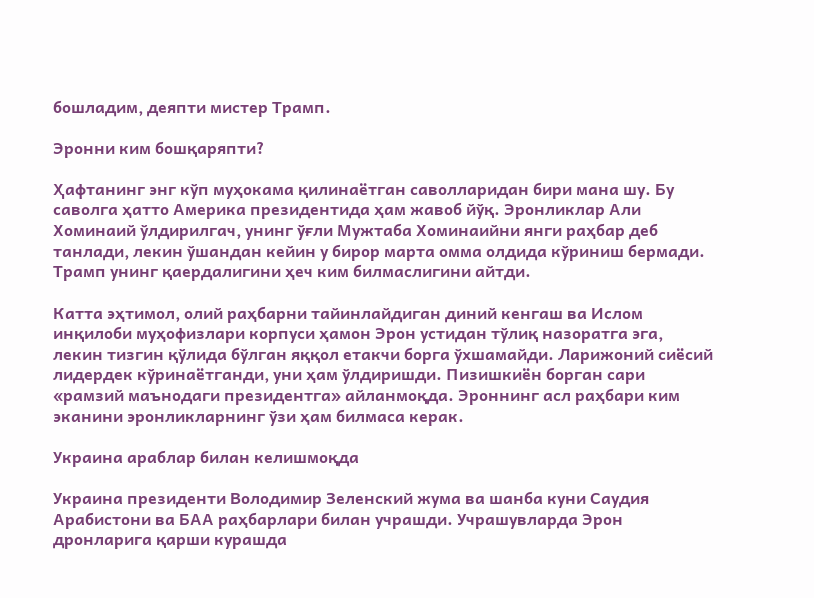бошладим, деяпти мистер Трамп.

Эронни ким бошқаряпти?

Ҳафтанинг энг кўп муҳокама қилинаётган саволларидан бири мана шу. Бу саволга ҳатто Америка президентида ҳам жавоб йўқ. Эронликлар Али Хоминаий ўлдирилгач, унинг ўғли Мужтаба Хоминаийни янги раҳбар деб танлади, лекин ўшандан кейин у бирор марта омма олдида кўриниш бермади. Трамп унинг қаердалигини ҳеч ким билмаслигини айтди.

Катта эҳтимол, олий раҳбарни тайинлайдиган диний кенгаш ва Ислом инқилоби муҳофизлари корпуси ҳамон Эрон устидан тўлиқ назоратга эга, лекин тизгин қўлида бўлган яққол етакчи борга ўхшамайди. Ларижоний сиёсий лидердек кўринаётганди, уни ҳам ўлдиришди. Пизишкиён борган сари «рамзий маънодаги президентга» айланмоқда. Эроннинг асл раҳбари ким эканини эронликларнинг ўзи ҳам билмаса керак.

Украина араблар билан келишмоқда

Украина президенти Володимир Зеленский жума ва шанба куни Саудия Арабистони ва БАА раҳбарлари билан учрашди. Учрашувларда Эрон дронларига қарши курашда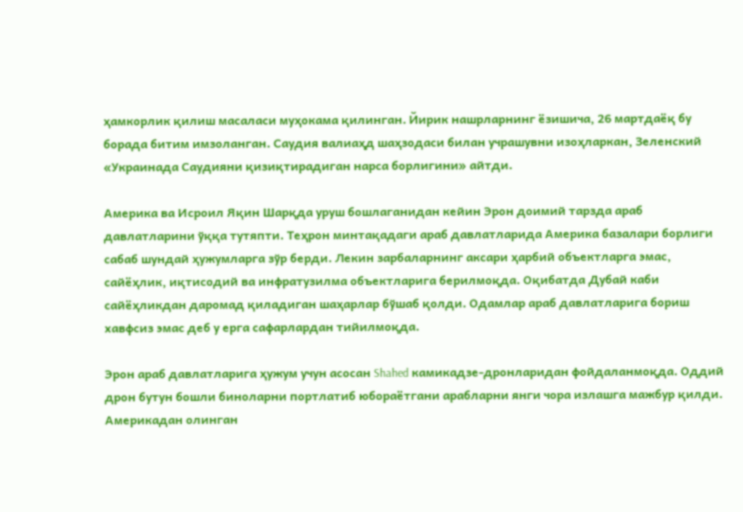ҳамкорлик қилиш масаласи муҳокама қилинган. Йирик нашрларнинг ёзишича, 26 мартдаёқ бу борада битим имзоланган. Саудия валиаҳд шаҳзодаси билан учрашувни изоҳларкан, Зеленский «Украинада Саудияни қизиқтирадиган нарса борлигини» айтди.

Америка ва Исроил Яқин Шарқда уруш бошлаганидан кейин Эрон доимий тарзда араб давлатларини ўққа тутяпти. Теҳрон минтақадаги араб давлатларида Америка базалари борлиги сабаб шундай ҳужумларга зўр берди. Лекин зарбаларнинг аксари ҳарбий объектларга эмас, сайёҳлик, иқтисодий ва инфратузилма объектларига берилмоқда. Оқибатда Дубай каби сайёҳликдан даромад қиладиган шаҳарлар бўшаб қолди. Одамлар араб давлатларига бориш хавфсиз эмас деб у ерга сафарлардан тийилмоқда.

Эрон араб давлатларига ҳужум учун асосан Shahed камикадзе-дронларидан фойдаланмоқда. Оддий дрон бутун бошли биноларни портлатиб юбораётгани арабларни янги чора излашга мажбур қилди. Америкадан олинган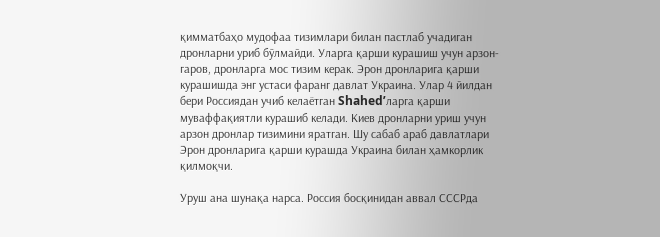қимматбаҳо мудофаа тизимлари билан пастлаб учадиган дронларни уриб бўлмайди. Уларга қарши курашиш учун арзон-гаров, дронларга мос тизим керак. Эрон дронларига қарши курашишда энг устаси фаранг давлат Украина. Улар 4 йилдан бери Россиядан учиб келаётган Shahedʼларга қарши муваффақиятли курашиб келади. Киев дронларни уриш учун арзон дронлар тизимини яратган. Шу сабаб араб давлатлари Эрон дронларига қарши курашда Украина билан ҳамкорлик қилмоқчи.

Уруш ана шунақа нарса. Россия босқинидан аввал СССРда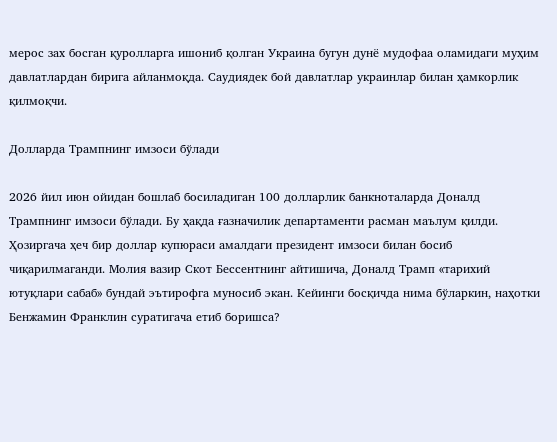мерос зах босган қуролларга ишониб қолган Украина бугун дунё мудофаа оламидаги муҳим давлатлардан бирига айланмоқда. Саудиядек бой давлатлар украинлар билан ҳамкорлик қилмоқчи.

Долларда Трампнинг имзоси бўлади

2026 йил июн ойидан бошлаб босиладиган 100 долларлик банкноталарда Доналд Трампнинг имзоси бўлади. Бу ҳақда ғазначилик департаменти расман маълум қилди. Ҳозиргача ҳеч бир доллар купюраси амалдаги президент имзоси билан босиб чиқарилмаганди. Молия вазир Скот Бессентнинг айтишича, Доналд Трамп «тарихий ютуқлари сабаб» бундай эътирофга муносиб экан. Кейинги босқичда нима бўларкин, наҳотки Бенжамин Франклин суратигача етиб боришса?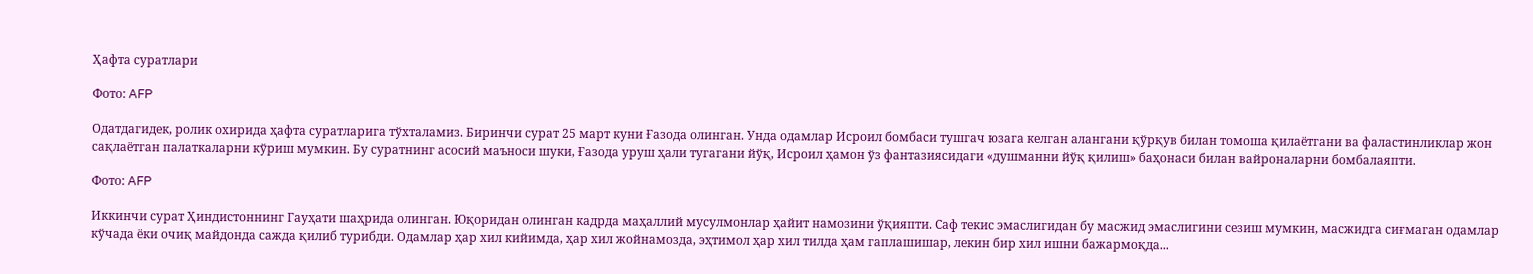Ҳафта суратлари

Фото: AFP

Одатдагидек, ролик охирида ҳафта суратларига тўхталамиз. Биринчи сурат 25 март куни Ғазода олинган. Унда одамлар Исроил бомбаси тушгач юзага келган алангани қўрқув билан томоша қилаётгани ва фаластинликлар жон сақлаётган палаткаларни кўриш мумкин. Бу суратнинг асосий маъноси шуки, Ғазода уруш ҳали тугагани йўқ, Исроил ҳамон ўз фантазиясидаги «душманни йўқ қилиш» баҳонаси билан вайроналарни бомбалаяпти.

Фото: AFP

Иккинчи сурат Ҳиндистоннинг Гауҳати шаҳрида олинган. Юқоридан олинган кадрда маҳаллий мусулмонлар ҳайит намозини ўқияпти. Саф текис эмаслигидан бу масжид эмаслигини сезиш мумкин, масжидга сиғмаган одамлар кўчада ёки очиқ майдонда сажда қилиб турибди. Одамлар ҳар хил кийимда, ҳар хил жойнамозда, эҳтимол ҳар хил тилда ҳам гаплашишар, лекин бир хил ишни бажармоқда...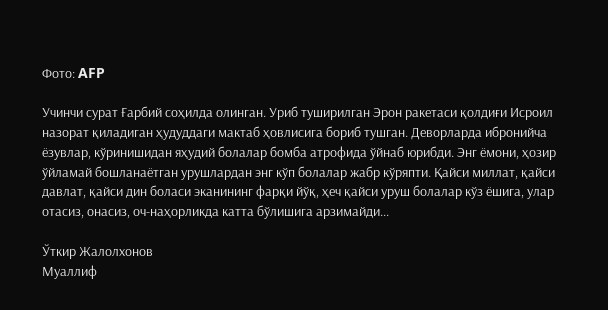Фото: AFP

Учинчи сурат Ғарбий соҳилда олинган. Уриб туширилган Эрон ракетаси қолдиғи Исроил назорат қиладиган ҳудуддаги мактаб ҳовлисига бориб тушган. Деворларда ибронийча ёзувлар, кўринишидан яҳудий болалар бомба атрофида ўйнаб юрибди. Энг ёмони, ҳозир ўйламай бошланаётган урушлардан энг кўп болалар жабр кўряпти. Қайси миллат, қайси давлат, қайси дин боласи эканининг фарқи йўқ, ҳеч қайси уруш болалар кўз ёшига, улар отасиз, онасиз, оч-наҳорликда катта бўлишига арзимайди...

Ўткир Жалолхонов
Муаллиф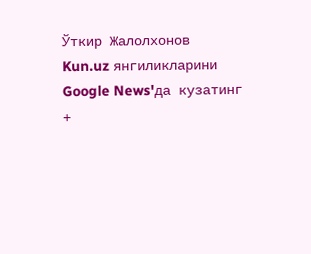Ўткир Жалолхонов
Kun.uz янгиликларини Google News'да кузатинг
+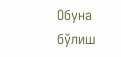Обуна бўлиш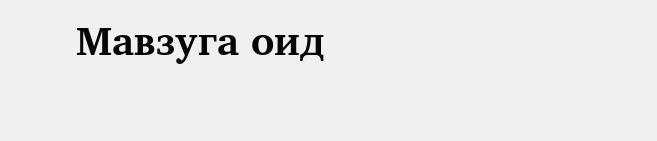Мавзуга оид